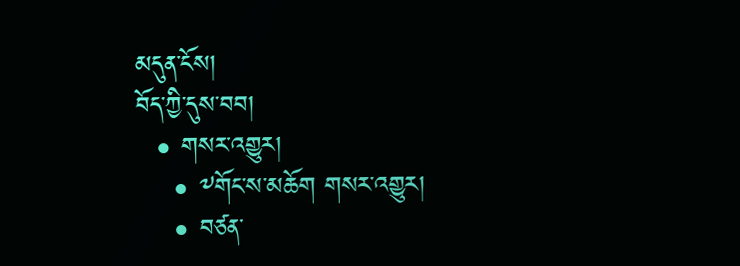མདུན་ངོས།
བོད་ཀྱི་དུས་བབ།
  • གསར་འགྱུར།
    • ༸གོང་ས་མཆོག གསར་འགྱུར།
    • བཙན་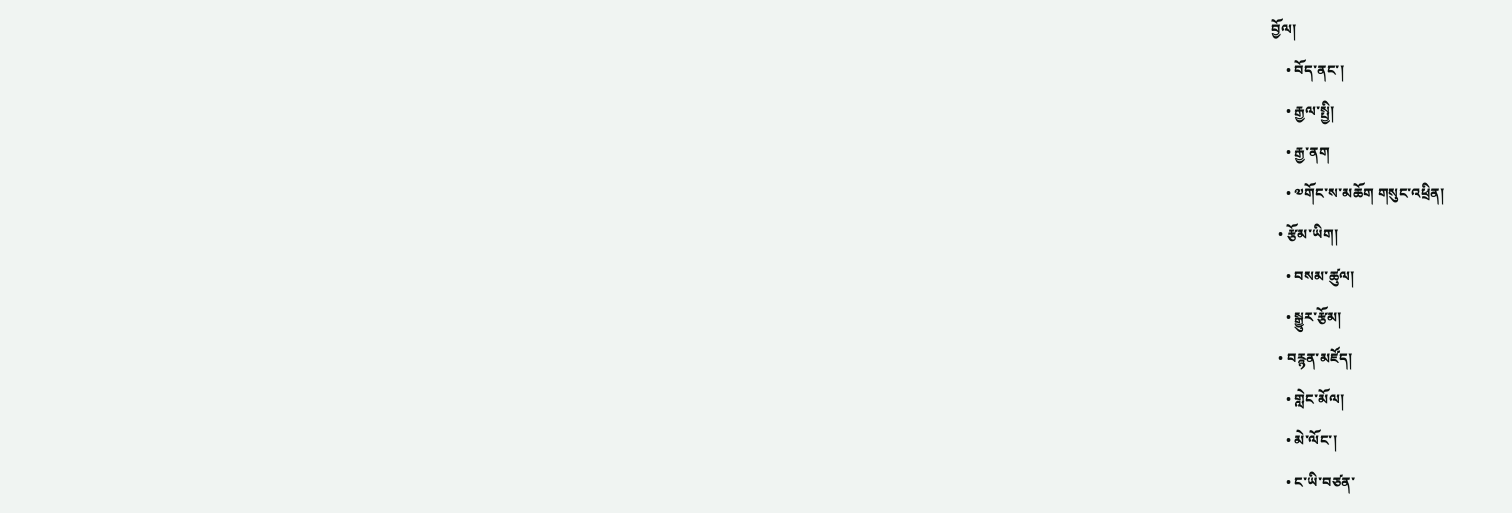བྱོལ།
    • བོད་ནང་།
    • རྒྱལ་སྤྱི།
    • རྒྱ་ནག
    • ༧གོང་ས་མཆོག གསུང་འཕྲིན།
  • རྩོམ་ཡིག།
    • བསམ་ཚུལ།
    • སྒྱུར་རྩོམ།
  • བརྙན་མཛོད།
    • གླེང་མོལ།
    • མེ་ལོང་།
    • ང་ཡི་བཙན་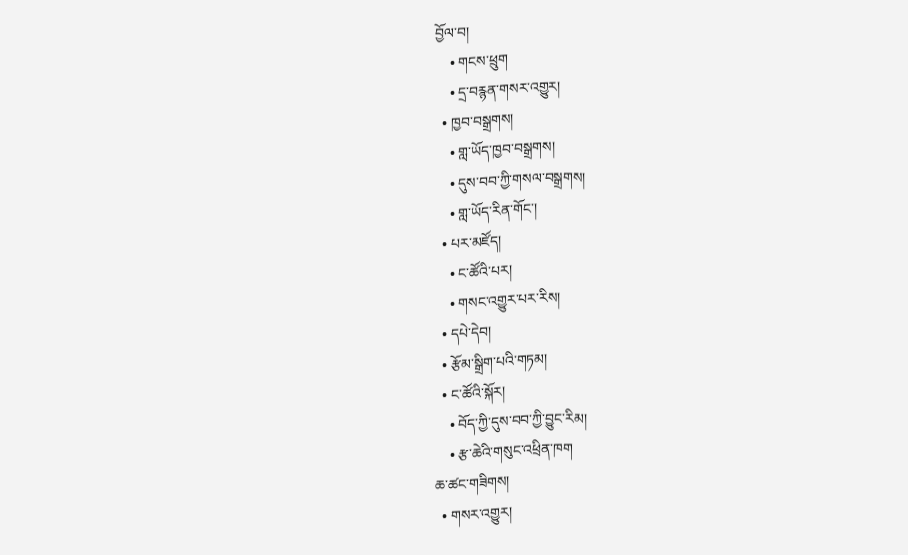བྱོལ་བ།
    • གངས་ཕྲུག
    • དྲ་བརྙན་གསར་འགྱུར།
  • ཁྱབ་བསྒྲགས།
    • གླ་ཡོད་ཁྱབ་བསྒྲགས།
    • དུས་བབ་ཀྱི་གསལ་བསྒྲགས།
    • གླ་ཡོད་རིན་གོང་།
  • པར་མཛོད།
    • ང་ཚོའི་པར།
    • གསང་འགྱུར་པར་རིས།
  • དཔེ་དེབ།
  • རྩོམ་སྒྲིག་པའི་གཏམ།
  • ང་ཚོའི་སྐོར།
    • བོད་ཀྱི་དུས་བབ་ཀྱི་བྱུང་རིམ།
    • རྩ་ཆེའི་གསུང་འཕྲིན་ཁག
ཆ་ཚང་གཟིགས།
  • གསར་འགྱུར།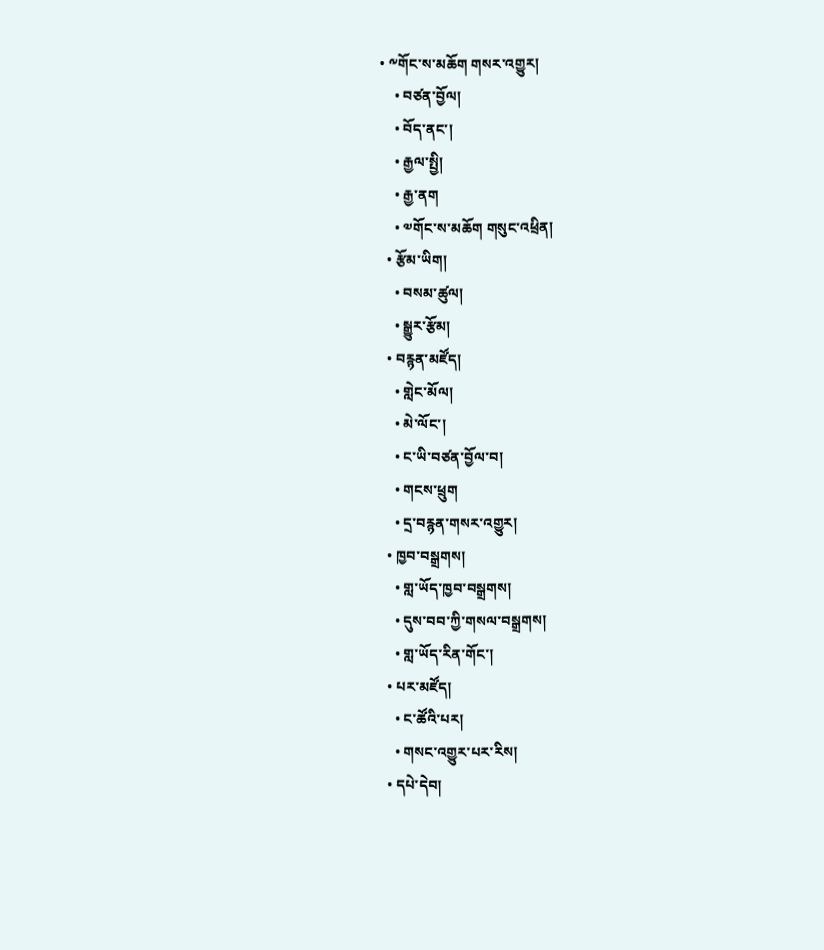• ༸གོང་ས་མཆོག གསར་འགྱུར།
    • བཙན་བྱོལ།
    • བོད་ནང་།
    • རྒྱལ་སྤྱི།
    • རྒྱ་ནག
    • ༧གོང་ས་མཆོག གསུང་འཕྲིན།
  • རྩོམ་ཡིག།
    • བསམ་ཚུལ།
    • སྒྱུར་རྩོམ།
  • བརྙན་མཛོད།
    • གླེང་མོལ།
    • མེ་ལོང་།
    • ང་ཡི་བཙན་བྱོལ་བ།
    • གངས་ཕྲུག
    • དྲ་བརྙན་གསར་འགྱུར།
  • ཁྱབ་བསྒྲགས།
    • གླ་ཡོད་ཁྱབ་བསྒྲགས།
    • དུས་བབ་ཀྱི་གསལ་བསྒྲགས།
    • གླ་ཡོད་རིན་གོང་།
  • པར་མཛོད།
    • ང་ཚོའི་པར།
    • གསང་འགྱུར་པར་རིས།
  • དཔེ་དེབ།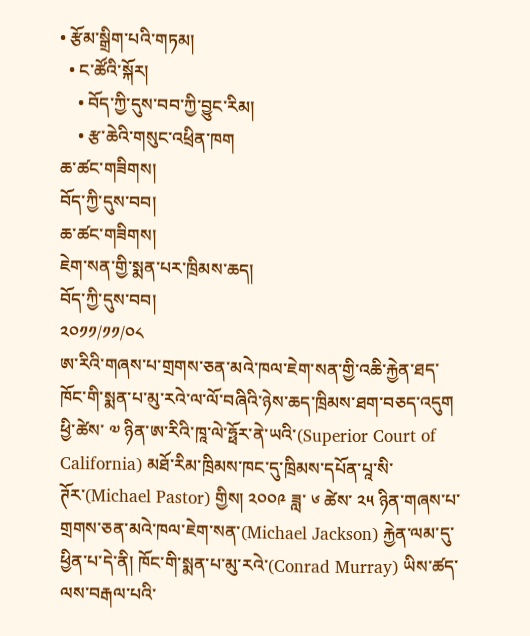• རྩོམ་སྒྲིག་པའི་གཏམ།
  • ང་ཚོའི་སྐོར།
    • བོད་ཀྱི་དུས་བབ་ཀྱི་བྱུང་རིམ།
    • རྩ་ཆེའི་གསུང་འཕྲིན་ཁག
ཆ་ཚང་གཟིགས།
བོད་ཀྱི་དུས་བབ།
ཆ་ཚང་གཟིགས།
ཇེག་སན་གྱི་སྨན་པར་ཁྲིམས་ཆད།
བོད་ཀྱི་དུས་བབ།
༢༠༡༡/༡༡/༠༨
ཨ་རིའི་གཞས་པ་གྲགས་ཅན་མའེ་ཁལ་ཇེག་སན་གྱི་འཆི་རྐྱེན་ཐད་ཁོང་གི་སྨན་པ་མུ་རའེ་ལ་ལོ་བཞིའི་ཉེས་ཆད་ཁྲིམས་ཐག་བཅད་འདུག
ཕྱི་ཚེས་ ༧ ཉིན་ཨ་རིའི་ཁཱ་ལེ་ཧྥོར་ནེ་ཡའི་(Superior Court of California) མཐོ་རིམ་ཁྲིམས་ཁང་དུ་ཁྲིམས་དཔོན་པཱ་སི་ཊོར་(Michael Pastor) གྱིས། ༢༠༠༩ ཟླ་ ༦ ཚེས་ ༢༥ ཉིན་གཞས་པ་གྲགས་ཅན་མའེ་ཁལ་ཇེག་སན་(Michael Jackson) རྐྱེན་ལམ་དུ་ཕྱིན་པ་དེ་ནི། ཁོང་གི་སྨན་པ་མུ་རའེ་(Conrad Murray) ཡིས་ཚད་ལས་བརྒལ་པའི་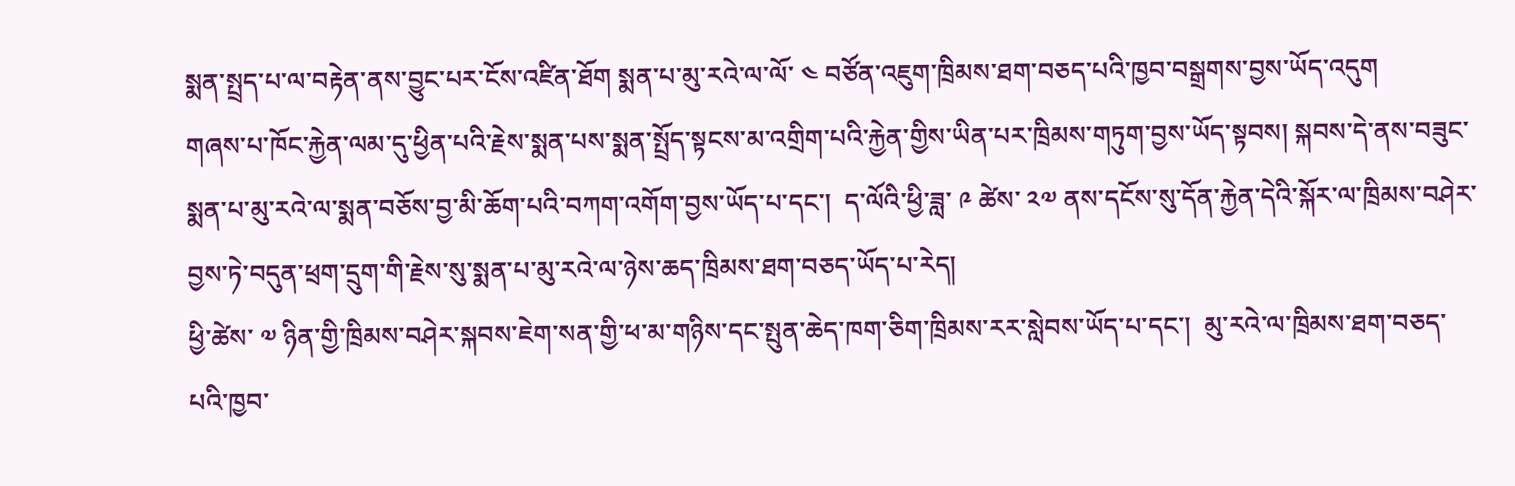སྨན་སྤྲད་པ་ལ་བརྟེན་ནས་བྱུང་པར་ངོས་འཛིན་ཐོག སྨན་པ་མུ་རའེ་ལ་ལོ་ ༤ བཙོན་འཇུག་ཁྲིམས་ཐག་བཅད་པའི་ཁྱབ་བསྒྲགས་བྱས་ཡོད་འདུག
གཞས་པ་ཁོང་རྐྱེན་ལམ་དུ་ཕྱིན་པའི་རྗེས་སྨན་པས་སྨན་སྤྲོད་སྟངས་མ་འགྲིག་པའི་རྐྱེན་གྱིས་ཡིན་པར་ཁྲིམས་གཏུག་བྱས་ཡོད་སྟབས། སྐབས་དེ་ནས་བཟུང་སྨན་པ་མུ་རའེ་ལ་སྨན་བཅོས་བྱ་མི་ཆོག་པའི་བཀག་འགོག་བྱས་ཡོད་པ་དང་།  ད་ལོའི་ཕྱི་ཟླ་ ༩ ཚེས་ ༢༧ ནས་དངོས་སུ་དོན་རྐྱེན་དེའི་སྐོར་ལ་ཁྲིམས་བཤེར་བྱས་ཏེ་བདུན་ཕྲག་དྲུག་གི་རྗེས་སུ་སྨན་པ་མུ་རའེ་ལ་ཉེས་ཆད་ཁྲིམས་ཐག་བཅད་ཡོད་པ་རེད།
ཕྱི་ཚེས་ ༧ ཉིན་གྱི་ཁྲིམས་བཤེར་སྐབས་ཇེག་སན་གྱི་ཕ་མ་གཉིས་དང་སྤུན་ཆེད་ཁག་ཅིག་ཁྲིམས་རར་སླེབས་ཡོད་པ་དང་།  མུ་རའེ་ལ་ཁྲིམས་ཐག་བཅད་པའི་ཁྱབ་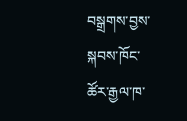བསྒྲགས་བྱས་སྐབས་ཁོང་ཚོར་རྒྱལ་ཁ་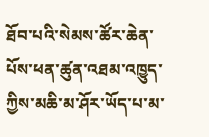ཐོབ་པའི་སེམས་ཚོར་ཆེན་པོས་ཕན་ཚུན་འཐམ་འཁྱུད་ཀྱིས་མཆི་མ་ཤོར་ཡོད་པ་མ་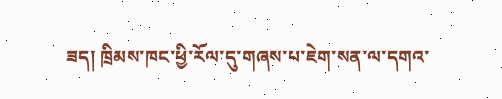ཟད། ཁྲིམས་ཁང་ཕྱི་རོལ་དུ་གཞས་པ་ཇེག་སན་ལ་དགའ་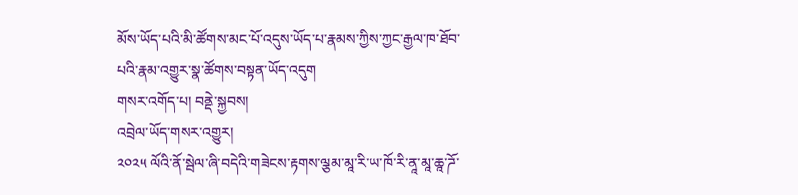མོས་ཡོད་པའི་མི་ཚོགས་མང་པོ་འདུས་ཡོད་པ་རྣམས་ཀྱིས་ཀྱང་རྒྱལ་ཁ་ཐོབ་པའི་རྣམ་འགྱུར་སྣ་ཚོགས་བསྟན་ཡོད་འདུག
གསར་འགོད་པ། བནྡེ་སྐྱབས།
འབྲེལ་ཡོད་གསར་འགྱུར།
༢༠༢༥ ལོའི་ནོ་སྦེལ་ཞི་བདེའི་གཟེངས་རྟགས་ལྕམ་མཱ་རི་ཡ་ཁོ་རི་ནཱ་མཱ་ཆཱ་ཌོ་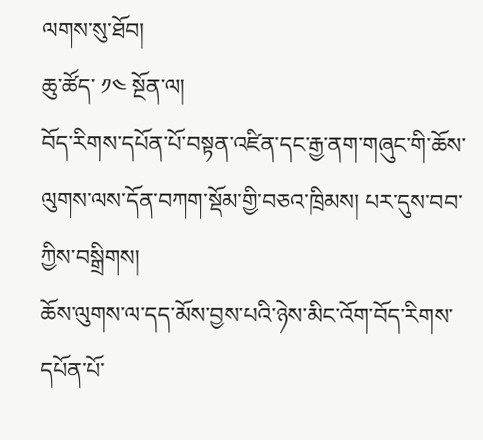ལགས་སུ་ཐོབ།
ཆུ་ཚོད་ ༡༤ སྔོན་ལ།
བོད་རིགས་དཔོན་པོ་བསྟན་འཛིན་དང་རྒྱ་ནག་གཞུང་གི་ཆོས་ལུགས་ལས་དོན་བཀག་སྡོམ་གྱི་བཅའ་ཁྲིམས། པར་དུས་བབ་ཀྱིས་བསྒྲིགས།
ཆོས་ལུགས་ལ་དད་མོས་བྱས་པའི་ཉེས་མིང་འོག་བོད་རིགས་དཔོན་པོ་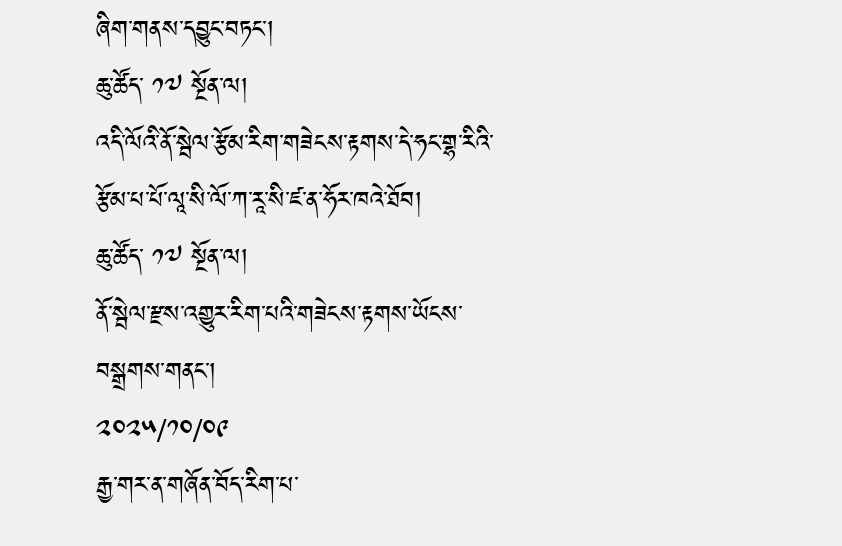ཞིག་གནས་དབྱུང་བཏང་།
ཆུ་ཚོད་ ༡༧ སྔོན་ལ།
འདི་ལོའི་ནོ་སྦེལ་རྩོམ་རིག་གཟེངས་རྟགས་དེ་ཧང་གྷ་རིའི་རྩོམ་པ་པོ་ལཱ་སི་ལོ་ཀ་རཱ་སི་ཛ་ན་ཧོར་ཁའེ་ཐོབ།
ཆུ་ཚོད་ ༡༧ སྔོན་ལ།
ནོ་སྦེལ་རྫས་འགྱུར་རིག་པའི་གཟེངས་རྟགས་ཡོངས་བསྒྲགས་གནང་།
༢༠༢༥/༡༠/༠༩
རྒྱ་གར་ན་གཞོན་བོད་རིག་པ་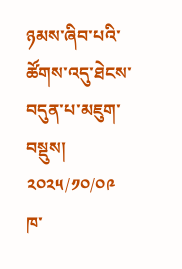ཉམས་ཞིབ་པའི་ཚོགས་འདུ་ཐེངས་བདུན་པ་མཇུག་བསྡུས།
༢༠༢༥/༡༠/༠༩
ཁ་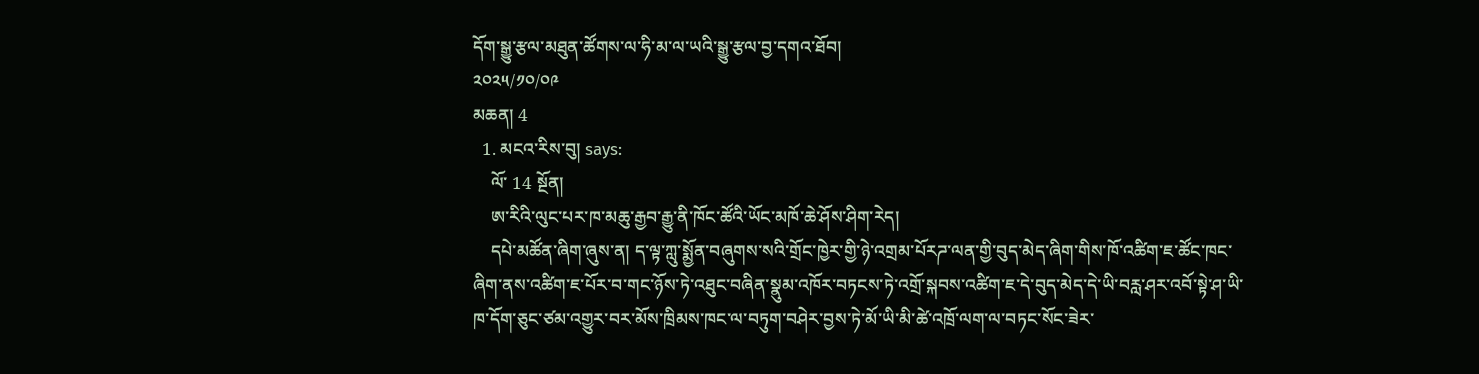དོག་སྒྱུ་རྩལ་མཐུན་ཚོགས་ལ་ཧི་མ་ལ་ཡའི་སྒྱུ་རྩལ་བྱ་དགའ་ཐོབ།
༢༠༢༥/༡༠/༠༩
མཆན། 4
  1. མངའ་རིས་བུ། says:
    ལོ་ 14 སྔོན།
    ཨ་རིའི་ལུང་པར་ཁ་མཆུ་རྒྱབ་རྒྱུ་ནི་ཁོང་ཚོའི་ཡོང་མཁོ་ཆེ་ཤོས་ཤིག་རེད།
    དཔེ་མཚོན་ཞིག་ཞུས་ན། ད་ལྟ་ཀླུ་སྨྱོན་བཞུགས་སའི་གྲོང་ཁྱེར་གྱི་ཉེ་འགྲམ་པོརཌ་ལན་གྱི་བུད་མེད་ཞིག་གིས་ཁོ་འཚིག་ཇ་ཚོང་ཁང་ཞིག་ནས་འཚིག་ཇ་པོར་བ་གང་ཉོས་ཏེ་འཐུང་བཞིན་སྣུམ་འཁོར་བཏངས་ཏེ་འགྲོ་སྐབས་འཚིག་ཇ་དེ་བུད་མེད་དེ་ཡི་བརླ་ཤར་འབོ་སྟེ་ཤ་ཡི་ཁ་དོག་ཅུང་ཙམ་འགྱུར་བར་མོས་ཁྲིམས་ཁང་ལ་བཏུག་བཤེར་བྱས་ཏེ་མོ་ཡི་མི་ཚེ་འཁྲོ་ལག་ལ་བཏང་སོང་ཟེར་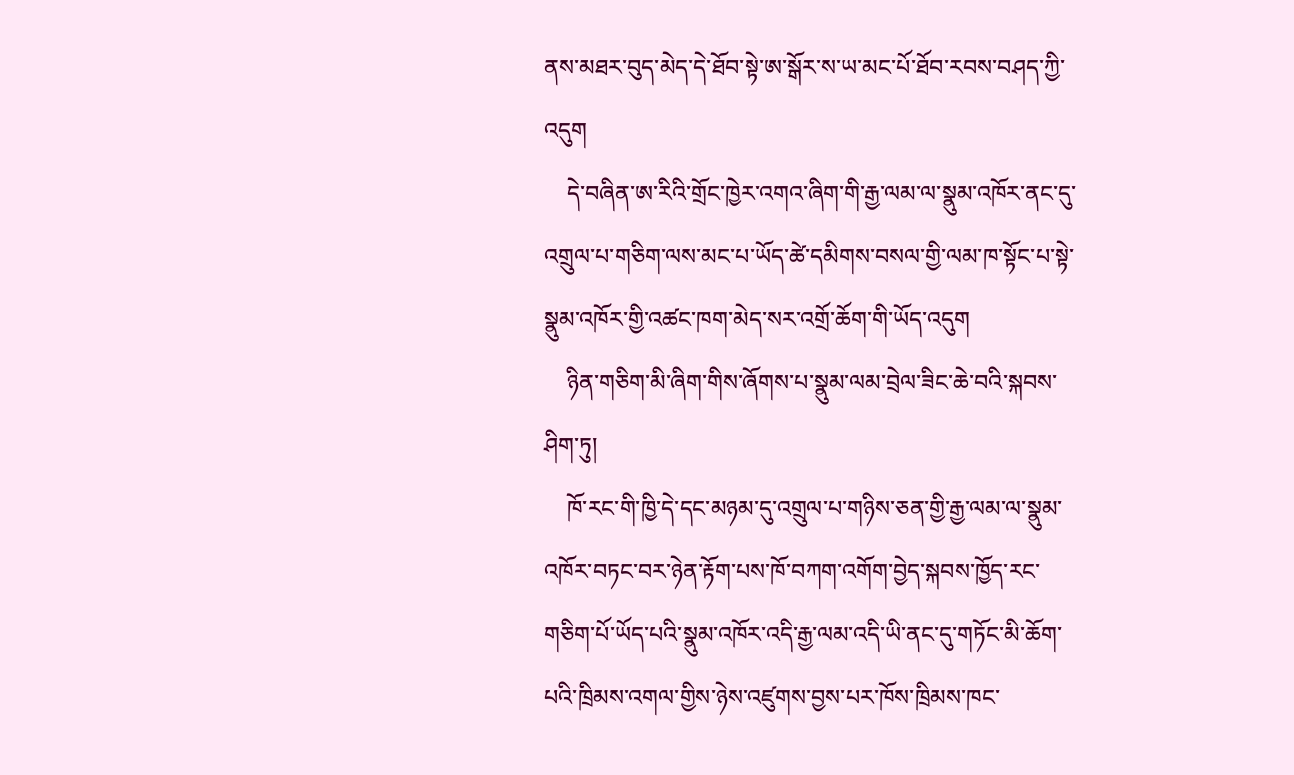ནས་མཐར་བུད་མེད་དེ་ཐོབ་སྟེ་ཨ་སྒོར་ས་ཡ་མང་པོ་ཐོབ་རབས་བཤད་ཀྱི་འདུག
    དེ་བཞིན་ཨ་རིའི་གྲོང་ཁྱེར་འགའ་ཞིག་གི་རྒྱ་ལམ་ལ་སྣུམ་འཁོར་ནང་དུ་འགྲུལ་པ་གཅིག་ལས་མང་པ་ཡོད་ཚེ་དམིགས་བསལ་གྱི་ལམ་ཁ་སྟོང་པ་སྟེ་སྣུམ་འཁོར་གྱི་འཚང་ཁག་མེད་སར་འགྲོ་ཆོག་གི་ཡོད་འདུག
    ཉིན་གཅིག་མི་ཞིག་གིས་ཞོགས་པ་སྣུམ་ལམ་བྲེལ་ཟིང་ཆེ་བའི་སྐབས་ཤིག་ཏུ།
    ཁོ་རང་གི་ཁྱི་དེ་དང་མཉམ་དུ་འགྲུལ་པ་གཉིས་ཅན་གྱི་རྒྱ་ལམ་ལ་སྣུམ་འཁོར་བཏང་བར་ཉེན་རྟོག་པས་ཁོ་བཀག་འགོག་བྱེད་སྐབས་ཁྱོད་རང་གཅིག་པོ་ཡོད་པའི་སྣུམ་འཁོར་འདི་རྒྱ་ལམ་འདི་ཡི་ནང་དུ་གཏོང་མི་ཆོག་པའི་ཁྲིམས་འགལ་གྱིས་ཉེས་འཛུགས་བྱས་པར་ཁོས་ཁྲིམས་ཁང་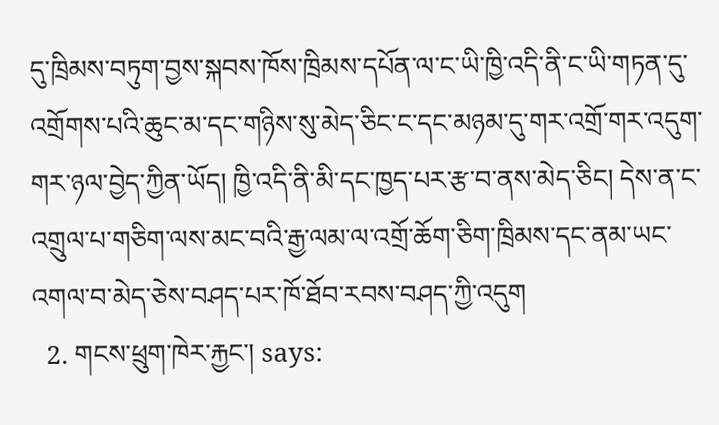དུ་ཁྲིམས་བཏུག་བྱས་སྐབས་ཁོས་ཁྲིམས་དཔོན་ལ་ང་ཡི་ཁྱི་འདི་ནི་ང་ཡི་གཏན་དུ་འགྲོགས་པའི་ཆུང་མ་དང་གཉིས་སུ་མེད་ཅིང་ང་དང་མཉམ་དུ་གར་འགྲོ་གར་འདུག་གར་ཉལ་བྱེད་ཀྱིན་ཡོད། ཁྱི་འདི་ནི་མི་དང་ཁྱད་པར་རྩ་བ་ནས་མེད་ཅིང། དེས་ན་ང་འགྲུལ་པ་གཅིག་ལས་མང་བའི་རྒྱ་ལམ་ལ་འགྲོ་ཆོག་ཅིག་ཁྲིམས་དང་ནམ་ཡང་འགལ་བ་མེད་ཅེས་བཤད་པར་ཁོ་ཐོབ་རབས་བཤད་ཀྱི་འདུག
  2. གངས་ཕྲུག་ཁེར་རྐྱང་། says: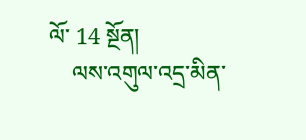ལོ་ 14 སྔོན།
    ལས་འགུལ་འདྲ་མིན་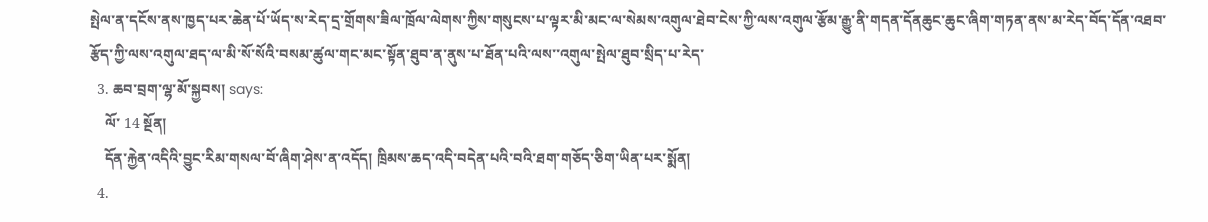སྤེལ་ན་དངོས་ནས་ཁྱད་པར་ཆེན་པོ་ཡོད་ས་རེད་དྲ་གྲོགས་ཟིལ་ཁྲོལ་ལེགས་ཀྱིས་གསུངས་པ་ལྟར་མི་མང་ལ་སེམས་འགུལ་ཐེབ་ངེས་ཀྱི་ལས་འགུལ་རྩོམ་རྒྱུ་ནི་གདན་དོནཆུང་ཆུང་ཞིག་གཏན་ནས་མ་རེད་བོད་དོན་འཐབ་རྩོད་ཀྱི་ལས་འགུལ་ཐད་ལ་མི་སོ་སོའི་བསམ་ཚུལ་གང་མང་སྟོན་ཐུབ་ན་ནུས་པ་ཐོན་པའི་ལས་་འགུལ་སྤེལ་ཐུབ་སྲིད་པ་རེད་
  3. ཆབ་བྲག་ལྷ་མོ་སྐྱབས། says:
    ལོ་ 14 སྔོན།
    དོན་རྐྱེན་འདིའི་བྱུང་རིམ་གསལ་བོ་ཞིག་ཤེས་ན་འདོད། ཁྲིམས་ཆད་འདི་བདེན་པའི་བའི་ཐག་གཅོད་ཅིག་ཡིན་པར་སྨོན།
  4.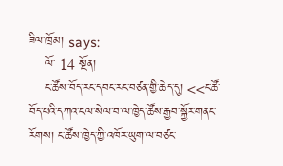ཟིལ་ཁྲོམ། says:
    ལོ་ 14 སྔོན།
    ང་ཚོས་བོད་རང་དབང་རང་བཙན་གྱི་ཆེད་དུ། <<ང་ཚོ་བོད་པའི་དཀའ་ངལ་སེལ་བ་ལ་ཁྱེད་ཚོས་རྒྱབ་སྐྱོར་གནང་རོགས། ང་ཚོས་ཁྱེད་ཀྱི་འཁོར་ཡུག་ལ་བཙང་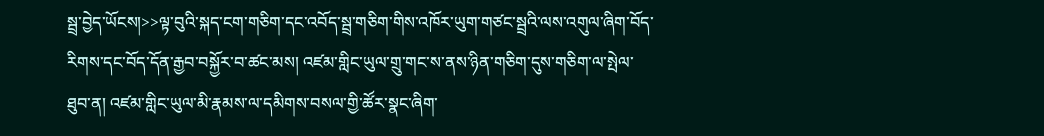སྦྲ་བྱེད་ཡོངས།>>ལྟ་བུའི་སྐད་ངག་གཅིག་དང་འབོད་སྦྲ་གཅིག་གིས་འཁོར་ཡུག་གཙང་སྦྲའི་ལས་འགུལ་ཞིག་བོད་རིགས་དང་བོད་དོན་རྒྱབ་བསྐྱོར་བ་ཚང་མས། འཛམ་གླིང་ཡུལ་གྲུ་གང་ས་ནས་ཉིན་གཅིག་དུས་གཅིག་ལ་སྤེལ་ཐུབ་ན། འཛམ་གླིང་ཡུལ་མི་རྣམས་ལ་དམིགས་བསལ་གྱི་ཚོར་སྣང་ཞིག་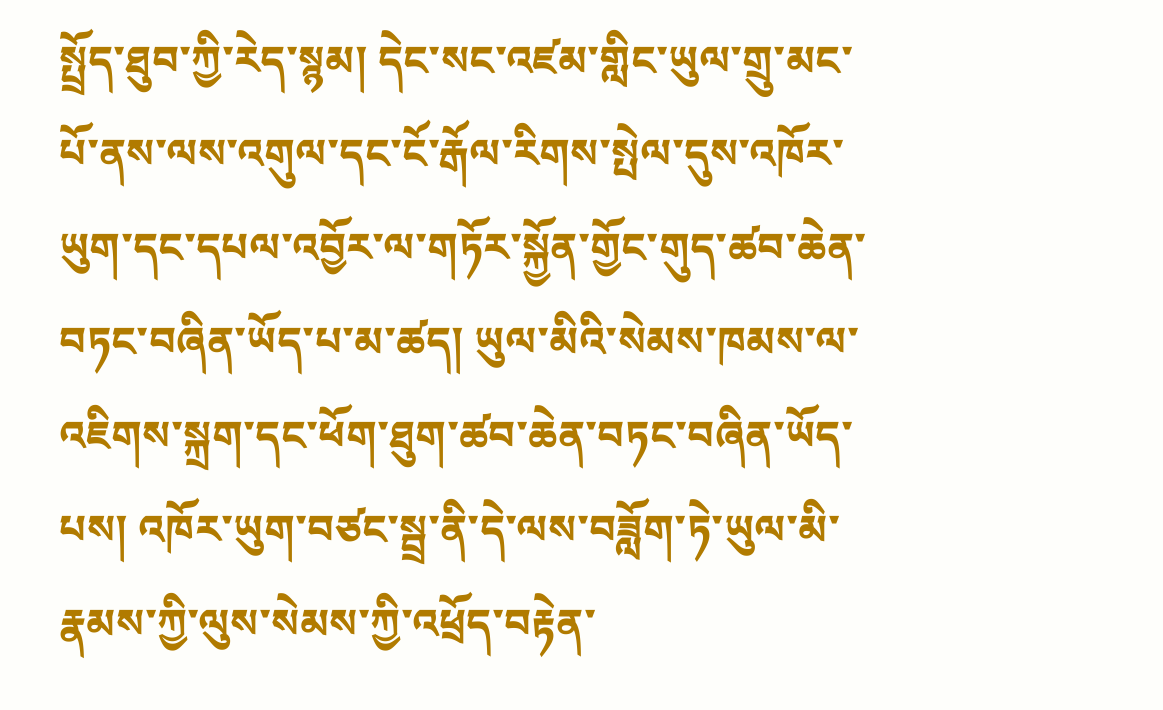སྤྲོད་ཐུབ་ཀྱི་རེད་སྙམ། དེང་སང་འཛམ་གླིང་ཡུལ་གྲུ་མང་པོ་ནས་ལས་འགུལ་དང་ངོ་རྒོལ་རིགས་སྤེལ་དུས་འཁོར་ཡུག་དང་དཔལ་འབྱོར་ལ་གཏོར་སྐྱོན་གྱོང་གུད་ཚབ་ཆེན་བཏང་བཞིན་ཡོད་པ་མ་ཚད། ཡུལ་མིའི་སེམས་ཁམས་ལ་འཇིགས་སྐྲག་དང་ཕོག་ཐུག་ཚབ་ཆེན་བཏང་བཞིན་ཡོད་པས། འཁོར་ཡུག་བཙང་སྦྲ་ནི་དེ་ལས་བཟློག་ཏེ་ཡུལ་མི་རྣམས་ཀྱི་ལུས་སེམས་ཀྱི་འཕྲོད་བརྟེན་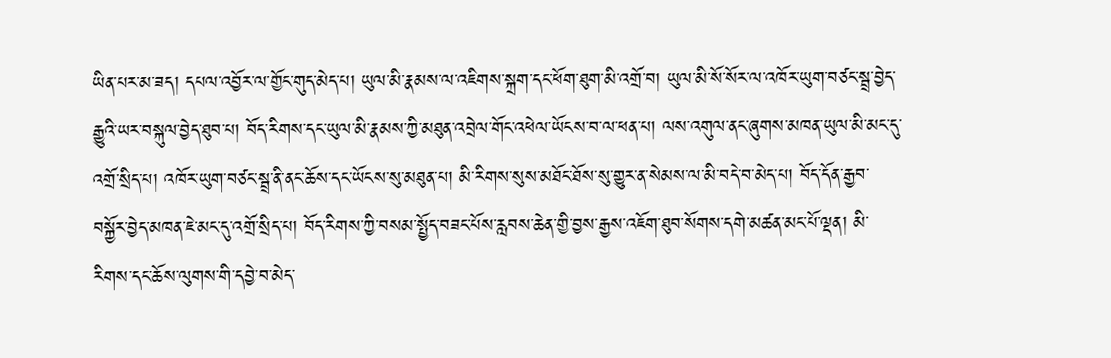ཡིན་པར་མ་ཟད། དཔལ་འབྱོར་ལ་གྱོང་གུད་མེད་པ། ཡུལ་མི་རྣམས་ལ་འཇིགས་སྐྲག་དང་ཕོག་ཐུག་མི་འགྲོ་བ། ཡུལ་མི་སོ་སོར་ལ་འཁོར་ཡུག་བཙང་སྦྲ་བྱེད་རྒྱུའི་ཡར་བསྐུལ་བྱེད་ཐུབ་པ། བོད་རིགས་དང་ཡུལ་མི་རྣམས་ཀྱི་མཐུན་འབྲེལ་གོང་འཕེལ་ཡོངས་བ་ལ་ཕན་པ། ལས་འགུལ་ནང་ཞུགས་མཁན་ཡུལ་མི་མང་དུ་འགྲོ་སྲིད་པ། འཁོར་ཡུག་བཙང་སྦྲ་ནི་ནང་ཆོས་དང་ཡོངས་སུ་མཐུན་པ། མི་རིགས་སུས་མཐོང་ཐོས་སུ་གྱུར་ན་སེམས་ལ་མི་བདེ་བ་མེད་པ། བོད་དོན་རྒྱབ་བསྐྱོར་བྱེད་མཁན་ཇེ་མང་དུ་འགྲོ་སྲིད་པ། བོད་རིགས་ཀྱི་བསམ་སྤྱོད་བཟང་པོས་རླབས་ཆེན་གྱི་བྱས་རྒྱས་འཇོག་ཐུབ་སོགས་དགེ་མཚན་མང་པོ་ལྡན། མི་རིགས་དང་ཆོས་ལུགས་གི་དབྱེ་བ་མེད་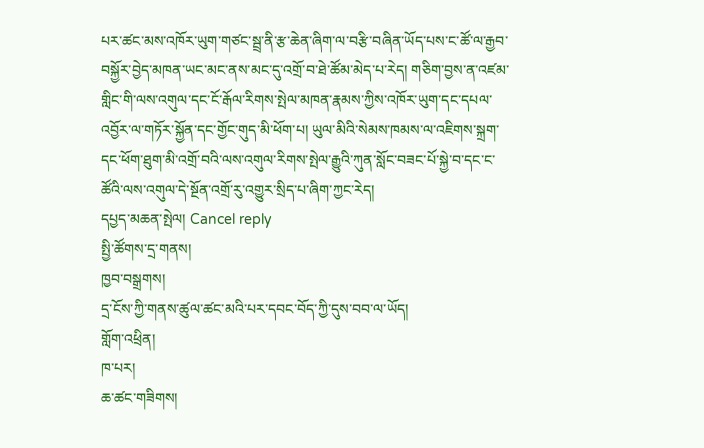པར་ཚང་མས་འཁོར་ཡུག་གཙང་སྦྲ་ནི་རྩ་ཆེན་ཞིག་ལ་བརྩི་བཞིན་ཡོད་པས་ང་ཚོ་ལ་རྒྱབ་བསྐྱོར་བྱེད་མཁན་ཡང་མང་ནས་མང་དུ་འགྲོ་བ་ཐེ་ཚོམ་མེད་པ་རེད། གཅིག་བྱས་ན་འཛམ་གླིང་གི་ལས་འགུལ་དང་ངོ་རྒོལ་རིགས་སྤེལ་མཁན་རྣམས་ཀྱིས་འཁོར་ཡུག་དང་དཔལ་འབྱོར་ལ་གཏོར་སྐྱོན་དང་གྱོང་གུད་མི་ཕོག་པ། ཡུལ་མིའི་སེམས་ཁམས་ལ་འཇིགས་སྐྲག་དང་ཕོག་ཐུག་མི་འགྲོ་བའི་ལས་འགུལ་རིགས་སྤེལ་རྒྱུའི་ཀུན་སློང་བཟང་པོ་སྐྱེ་བ་དང་ང་ཚོའི་ལས་འགུལ་དེ་སྔོན་འགྲོ་རུ་འགྱུར་སྲིད་པ་ཞིག་ཀྱང་རེད།
དཔྱད་མཆན་སྤེལ། Cancel reply
སྤྱི་ཚོགས་དྲ་གནས།
ཁྱབ་བསྒྲགས།
དྲ་ངོས་ཀྱི་གནས་ཚུལ་ཚང་མའི་པར་དབང་བོད་ཀྱི་དུས་བབ་ལ་ཡོད།
གློག་འཕྲིན།
ཁ་པར།
ཆ་ཚང་གཟིགས།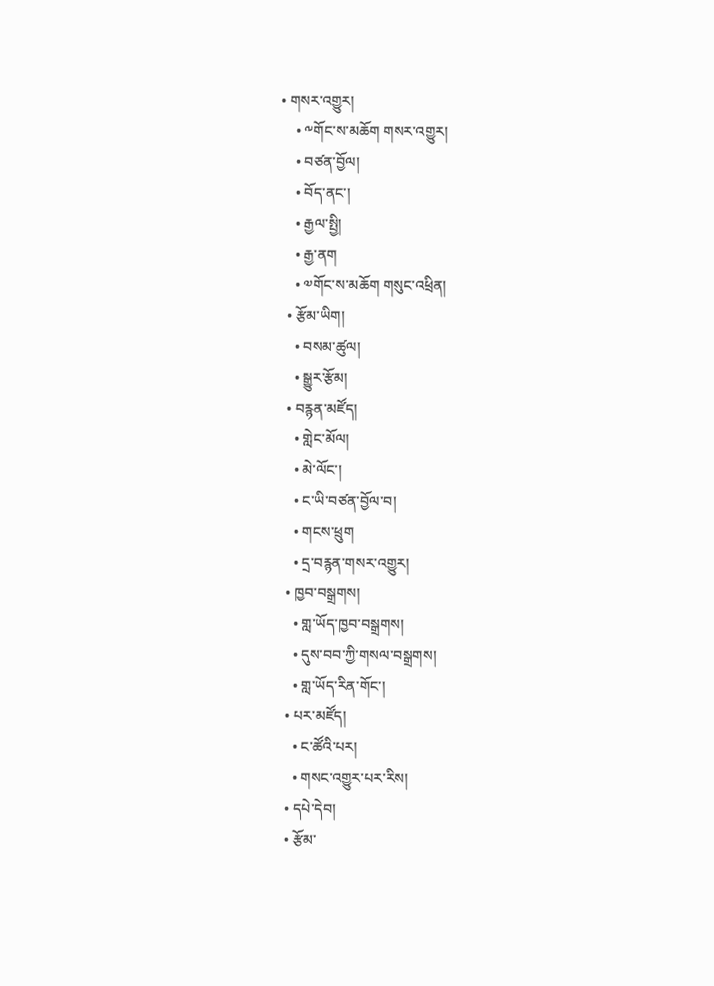• གསར་འགྱུར།
    • ༸གོང་ས་མཆོག གསར་འགྱུར།
    • བཙན་བྱོལ།
    • བོད་ནང་།
    • རྒྱལ་སྤྱི།
    • རྒྱ་ནག
    • ༧གོང་ས་མཆོག གསུང་འཕྲིན།
  • རྩོམ་ཡིག།
    • བསམ་ཚུལ།
    • སྒྱུར་རྩོམ།
  • བརྙན་མཛོད།
    • གླེང་མོལ།
    • མེ་ལོང་།
    • ང་ཡི་བཙན་བྱོལ་བ།
    • གངས་ཕྲུག
    • དྲ་བརྙན་གསར་འགྱུར།
  • ཁྱབ་བསྒྲགས།
    • གླ་ཡོད་ཁྱབ་བསྒྲགས།
    • དུས་བབ་ཀྱི་གསལ་བསྒྲགས།
    • གླ་ཡོད་རིན་གོང་།
  • པར་མཛོད།
    • ང་ཚོའི་པར།
    • གསང་འགྱུར་པར་རིས།
  • དཔེ་དེབ།
  • རྩོམ་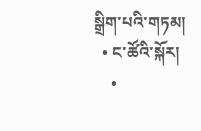སྒྲིག་པའི་གཏམ།
  • ང་ཚོའི་སྐོར།
    •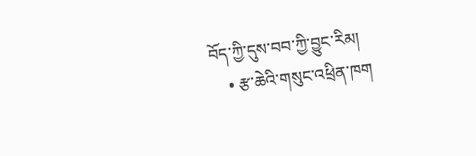བོད་ཀྱི་དུས་བབ་ཀྱི་བྱུང་རིམ།
    • རྩ་ཆེའི་གསུང་འཕྲིན་ཁག